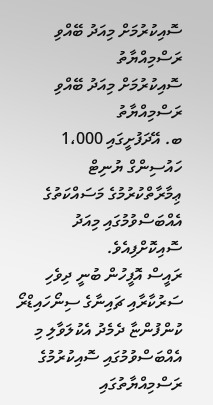ސޮއިކުރުމަށް މިއަދު ބޭއްވި ރަސްމިއްޔާތު
ސޮއިކުރުމަށް މިއަދު ބޭއްވި ރަސްމިއްޔާތު
ބ. އޭދަފުށީގައި 1،000 ހައުސިންގް ޔުނިޓް ޢިމާރާތްކުރުމުގެ މަސައްކަތުގެ އެއްބަސްވުމުގައި މިއަދު ސޮއިކޮށްފިއެވެ.
ރައީސް އޮފީހުން ބުނީ ދިވެހި ސަރުކާރާއި ޗައިނާގެ ސިނޯހައިޑްރޯ ކުންފުންޏާ ދެމެދު އެކުލަވާލި މި އެއްބަސްވުމުގައި ސޮއިކުރުމުގެ ރަސްމިއްޔާތުގައި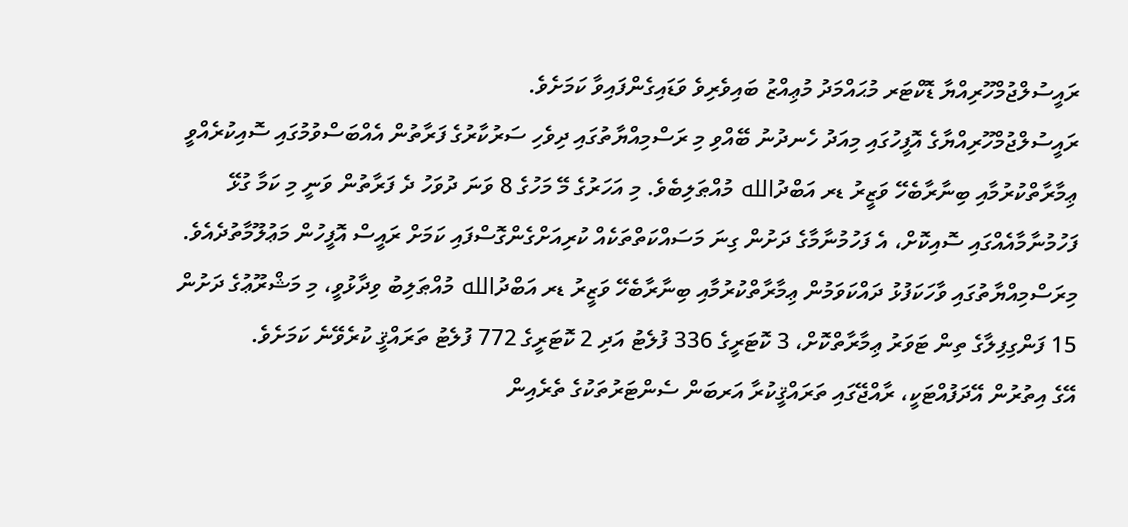ރައީސުލްޖުމްހޫރިއްޔާ ޑޮކްޓަރ މުޙައްމަދު މުޢިއްޒު ބައިވެރިވެ ވަޑައިގެންފައިވާ ކަމަށެވެ.
ރައީސުލްޖުމްހޫރިއްޔާގެ އޮފީހުގައި މިއަދު ހެނދުނު ބޭއްވި މި ރަސްމިއްޔާތުގައި ދިވެހި ސަރުކާރުގެ ފަރާތުން އެއްބަސްވުމުގައި ސޮއިކުރެއްވީ ޢިމާރާތްކުރުމާއި ބިނާރާބެހޭ ވަޒީރު ޑރ އަބްދުالله މުއްޠަލިބެވެ. މި އަހަރުގެ މޭ މަހުގެ 8 ވަނަ ދުވަހު ދެ ފަރާތުން ވަނީ މި ކަމާ ގުޅޭ ފަހުމުނާމާއެއްގައި ސޮއިކޮށް، އެ ފަހުމުނާމާގެ ދަށުން ގިނަ މަސައްކަތްތަކެއް ކުރިއަށްގެންގޮސްފައި ކަމަށް ރައީސް އޮފީހުން މަޢުލޫމާތުދެއެވެ.
މިރަސްމިއްޔާތުގައި ވާހަކަފުޅު ދައްކަވަމުން ޢިމާރާތްކުރުމާއި ބިނާރާބެހޭ ވަޒީރު ޑރ އަބްދުالله މުއްޠަލިބު ވިދާޅުވީ، މި މަޝްރޫޢުގެ ދަށުން 15 ފަންގިފިލާގެ ތިން ޓަވަރު ޢިމާރާތްކޮށް، 3 ކޮޓަރީގެ 336 ފުލެޓު އަދި 2 ކޮޓަރީގެ 772 ފުލެޓު ތަރައްޤީ ކުރެވޭނެ ކަމަށެވެ.
އޭގެ އިތުރުން އޭދަފުއްޓަކީ، ރާއްޖޭގައި ތަރައްޤީކުރާ އަރބަން ސެންޓަރުތަކުގެ ތެރެއިން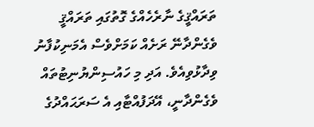ތަރައްޤީގެ ނާރެހެއްގެ ގޮތުގައި ތަރައްޤީ ވެގެންދާނޭ ރަށެއް ކަމަށްވެސް އެމަނިކުފާނު ވިދާޅުވިއެވެ. އަދި މި ހައުސިންޔުނިޓުތައް ވެގެންދާނީ، އޭދަފުއްޓާއި އެ ސަރަޙައްދުގެ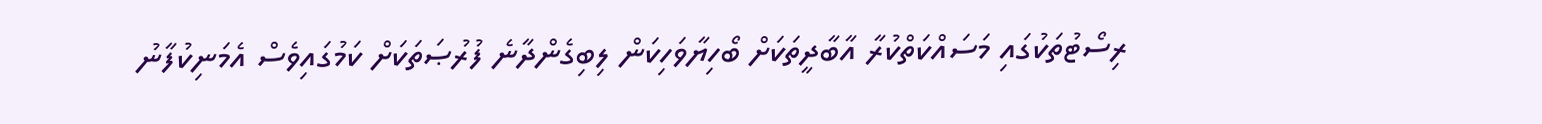ރިސޯޓުތަކުގައި މަސައްކަތްކުރާ އާބާދީތަކަށް ބޯހިޔާވަހިކަން ލިބިގެންދާނެ ފުރުޞަތަކަށް ކަމުގައިވެސް އެމަނިކުފާނު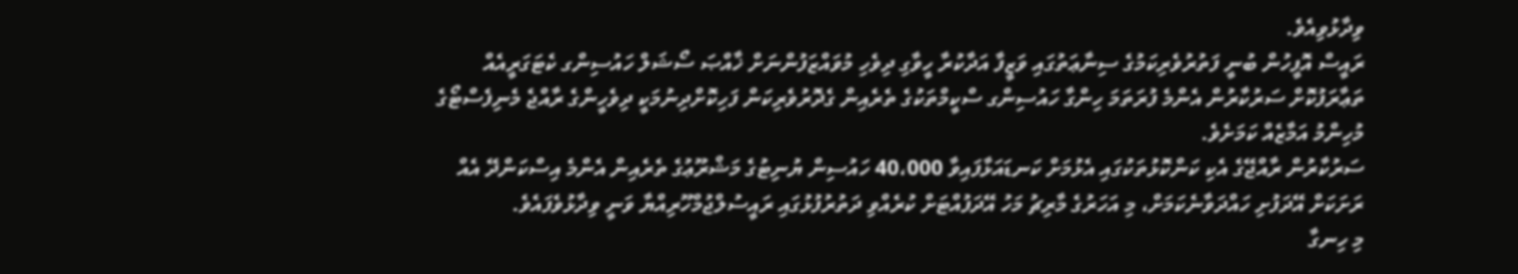ވިދާޅުވިއެވެ.
ރައީސް އޮފީހުން ބުނީ ފަތުރުވެރިކަމުގެ ސިނާޢަތުގައި ވަޒީފާ އަދާކުރާ ހީވާގި ދިވެހި މުވައްޒަފުންނަށް ޚާއްޞަ ސޯޝަލް ހައުސިންގ ކެޓަގަރީއެއް ތަޢާރަފުކޮށް ސަރުކާރުން އެންމެ ފުރަތަމަ ހިންގާ ހައުސިންގ ސްކީމްތަކުގެ ތެރެއިން ގެދޮރުވެރިކަން ފަހިކޮށްދިނުމަކީ ދިވެހީންގެ ރާއްޖެ މެނިފެސްޓޯގެ މުހިންމު އަމާޒެއް ކަމަށެވެ.
ސަރުކާރުން ރާއްޖޭގެ އެކި ކަންކޮޅުތަކުގައި އެޅުމަށް ކަނޑައަޅާފައިވާ 40،000 ހައުސިން ޔުނިޓުގެ މަޝްރޫޢުގެ ތެރެއިން އެންމެ އިސްކަންދޭ އެއް ރަށަކަށް އޭދަފުށި ހައްދަވާނެކަމަށް، މި އަހަރުގެ މާރިޗު މަހު އޭދަފުއްޓަށް ކުރެއްވި ދަތުރުފުޅުގައި ރައީސުލްޖުމްހޫރިއްޔާ ވަނީ ވިދާޅުވެފައެވެ.
މި ހިނގާ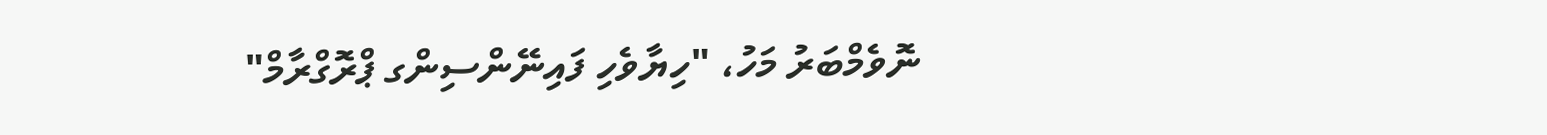ނޮވެމްބަރު މަހު، "ހިޔާވެހި ފައިނޭންސިންގ ޕްރޮގްރާމް"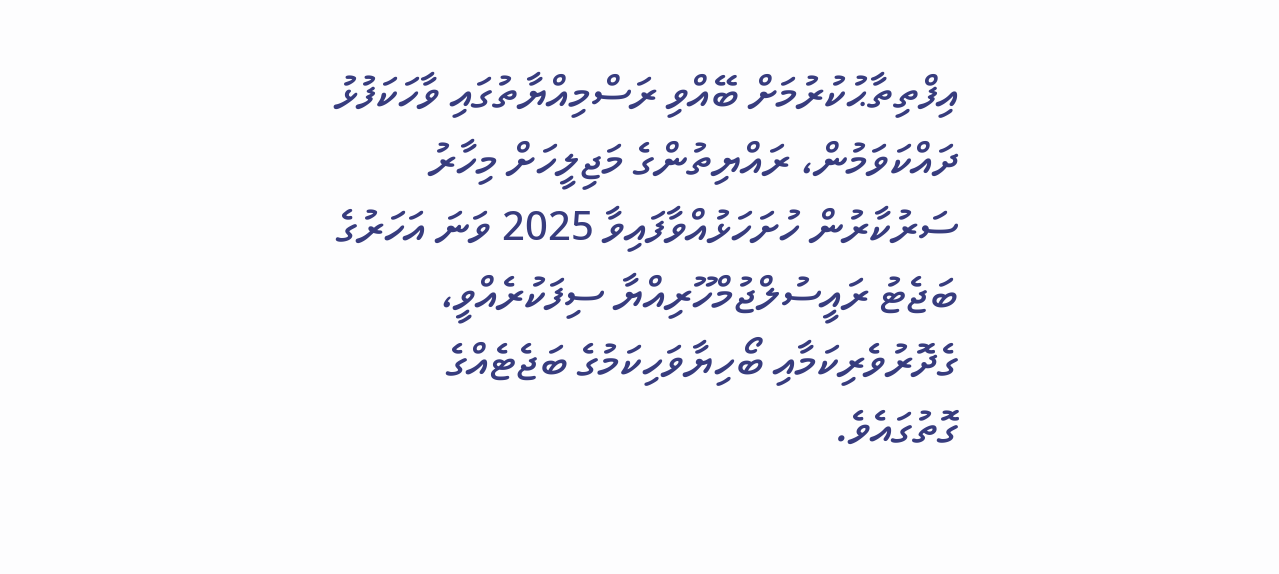އިފްތިތާޙުކުރުމަށް ބޭއްވި ރަސްމިއްޔާތުގައި ވާހަކަފުޅު ދައްކަވަމުން، ރައްޔިތުންގެ މަޖިލީހަށް މިހާރު ސަރުކާރުން ހުށަހަޅުއްވާފައިވާ 2025 ވަނަ އަހަރުގެ ބަޖެޓު ރައީސުލްޖުމްހޫރިއްޔާ ސިފަކުރެއްވީ، ގެދޮރުވެރިކަމާއި ބޯހިޔާވަހިކަމުގެ ބަޖެޓެއްގެ ގޮތުގައެވެ.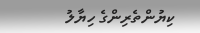ކިޔުންތެރިންގެ ހިޔާލު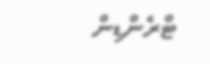ޓްރެންޑިން